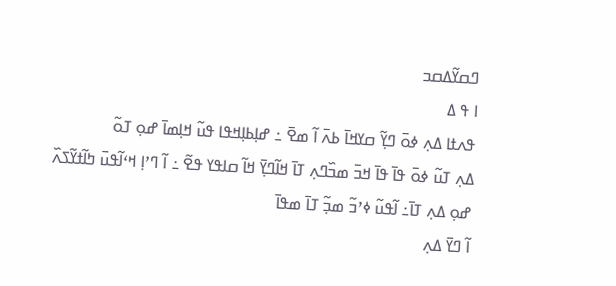ߣߛߌ߬ߡߛߏ
ߊ ߟ ߡ
ߟߍߙߊ ߡߍ߲ ߦߋ߫ ߣߌ߲߬ ߛߌߞߊ߫ ߕߍ߫ ߊ߬ ߘߐ߫ ߸ ߝߊ߲ߕߊ߲ߞߟߊ ߟߎ߬ ߞߊ߲ߘߊ߫ ߝߋ߲ ߠߋ߬
ߡߍ߲ ߠߎ߬ ߦߋ߫ ߟߊ߫ ߟߊ߫ ߞߏ߫ ߘߏ߰ߣߍ߲ ߠߊ߫ ߞߊ߬ߣߌ߲߫ ߞߊ߬ ߛߊߟߌ ߟߐ߬ ߸ ߊ߬ ߣߴߊ߲ ߞߵߊ߬ߟߎ߫ ߤߊ߬ߙߌ߬ߖߍ߰ ߝߋ߲ ߡߍ߲ ߠߊ߫߸ ߊ߬ߟߎ߬ ߦߴߏ߬ ߘߏ߲߬ ߠߊ߫ ߘߟߊ߫
ߊ߬ ߣߌ߫ ߡߍ߲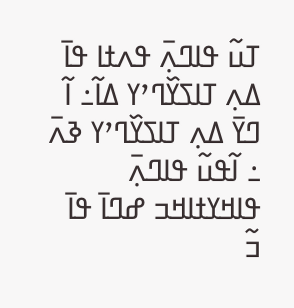ߠߎ߬ ߟߊߣߍ߲߫ ߟߍߙߊ ߟߊ߫ ߡߍ߲ ߠߊߖߌ߰ߣߴߌ ߡߊ߬߸ ߊ߬ ߣߌ߫ ߡߍ߲ ߠߊߖߌ߰ߣߴߌ ߢߍ߫ ߸ ߊ߬ߟߎ߬ ߟߊߣߍ߲߫ ߟߊߞߌߙߊߞߏ ߝߣߊ߫ ߟߊ߫
ߏ߬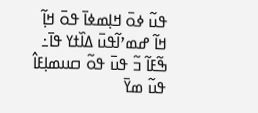ߟߎ߬ ߦߋ߫ ߞߊ߲ߘߦߊ߫ ߟߋ߫ ߞߊ߲߬ ߞߊ߬ ߝߘߴߊ߬ߟߎ߫ ߡߊ߰ߙߌ ߟߊ߫߸ ߒ߬ߓߊ߬ ߏ߬ ߟߎ߫ ߟߋ߬ ߛߎߘߊ߲ߓߊ߮ ߟߎ߬ ߘߌ߫